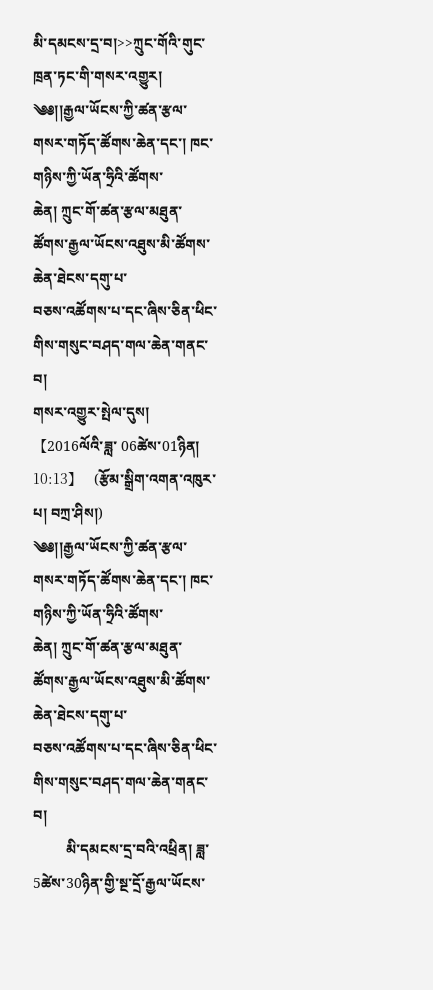མི་དམངས་དྲ་བ།>>ཀྲུང་གོའི་གུང་ཁྲན་ཏང་གི་གསར་འགྱུར།
༄༅།།རྒྱལ་ཡོངས་ཀྱི་ཚན་རྩལ་གསར་གཏོད་ཚོགས་ཆེན་དང་། ཁང་གཉིས་ཀྱི་ཡོན་ཧྲིའི་ཚོགས་
ཆེན། ཀྲུང་གོ་ཚན་རྩལ་མཐུན་ཚོགས་རྒྱལ་ཡོངས་འཐུས་མི་ཚོགས་ཆེན་ཐེངས་དགུ་པ་
བཅས་འཚོགས་པ་དང་ཞིས་ཅིན་ཕིང་གིས་གསུང་བཤད་གལ་ཆེན་གནང་བ།
གསར་འགྱུར་སྤེལ་དུས།  【2016ལོའི་ཟླ་ 06ཚེས་01ཉིན། 10:13】   (རྩོམ་སྒྲིག་འགན་འཁུར་པ། བཀྲ་ཤིས།)
༄༅།།རྒྱལ་ཡོངས་ཀྱི་ཚན་རྩལ་གསར་གཏོད་ཚོགས་ཆེན་དང་། ཁང་གཉིས་ཀྱི་ཡོན་ཧྲིའི་ཚོགས་
ཆེན། ཀྲུང་གོ་ཚན་རྩལ་མཐུན་ཚོགས་རྒྱལ་ཡོངས་འཐུས་མི་ཚོགས་ཆེན་ཐེངས་དགུ་པ་
བཅས་འཚོགས་པ་དང་ཞིས་ཅིན་ཕིང་གིས་གསུང་བཤད་གལ་ཆེན་གནང་བ།
         མི་དམངས་དྲ་བའི་འཕྲིན། ཟླ་5ཚེས་30ཉིན་གྱི་སྔ་དྲོ་རྒྱལ་ཡོངས་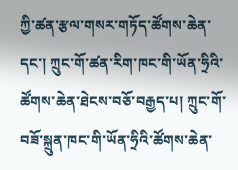ཀྱི་ཚན་རྩལ་གསར་གཏོད་ཚོགས་ཆེན་དང་། ཀྲུང་གོ་ཚན་རིག་ཁང་གི་ཡོན་ཧྲིའི་ཚོགས་ཆེན་ཐེངས་བཅོ་བརྒྱད་པ། ཀྲུང་གོ་བཟོ་སྐྲུན་ཁང་གི་ཡོན་ཧྲིའི་ཚོགས་ཆེན་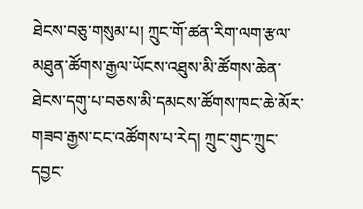ཐེངས་བཅུ་གསུམ་པ། ཀྲུང་གོ་ཚན་རིག་ལག་རྩལ་མཐུན་ཚོགས་རྒྱལ་ཡོངས་འཐུས་མི་ཚོགས་ཆེན་ཐེངས་དགུ་པ་བཅས་མི་དམངས་ཚོགས་ཁང་ཆེ་མོར་གཟབ་རྒྱས་ངང་འཚོགས་པ་རེད། ཀྲུང་གུང་ཀྲུང་དབྱང་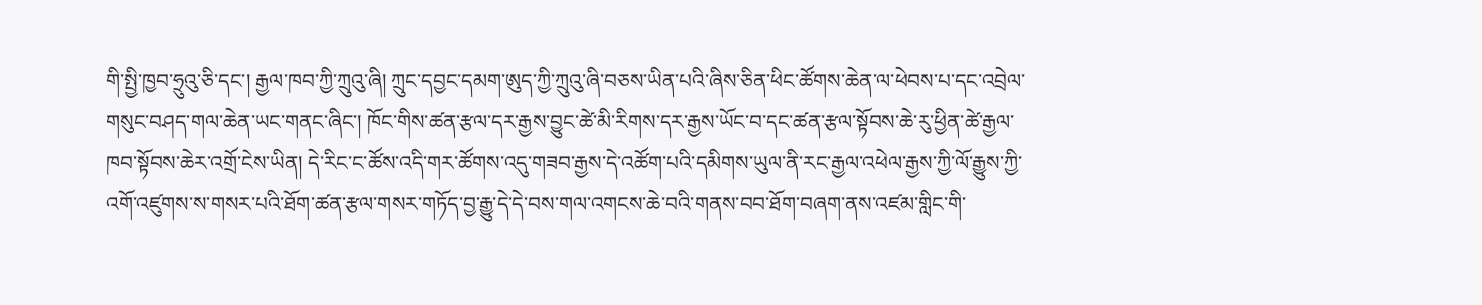གི་སྤྱི་ཁྱབ་ཧྲུའུ་ཅི་དང་། རྒྱལ་ཁབ་ཀྱི་ཀྲུའུ་ཞི། ཀྲུང་དབྱང་དམག་ཨུད་ཀྱི་ཀྲུའུ་ཞི་བཅས་ཡིན་པའི་ཞིས་ཅིན་ཕིང་ཚོགས་ཆེན་ལ་ཕེབས་པ་དང་འབྲེལ་གསུང་བཤད་གལ་ཆེན་ཡང་གནང་ཞིང་། ཁོང་གིས་ཚན་རྩལ་དར་རྒྱས་བྱུང་ཚེ་མི་རིགས་དར་རྒྱས་ཡོང་བ་དང་ཚན་རྩལ་སྟོབས་ཆེ་རུ་ཕྱིན་ཚེ་རྒྱལ་ཁབ་སྟོབས་ཆེར་འགྲོ་ངེས་ཡིན། དེ་རིང་ང་ཚོས་འདི་གར་ཚོགས་འདུ་གཟབ་རྒྱས་དེ་འཚོག་པའི་དམིགས་ཡུལ་ནི་རང་རྒྱལ་འཕེལ་རྒྱས་ཀྱི་ལོ་རྒྱུས་ཀྱི་འགོ་འཛུགས་ས་གསར་པའི་ཐོག་ཚན་རྩལ་གསར་གཏོད་བྱ་རྒྱུ་དེ་དེ་བས་གལ་འགངས་ཆེ་བའི་གནས་བབ་ཐོག་བཞག་ནས་འཛམ་གླིང་གི་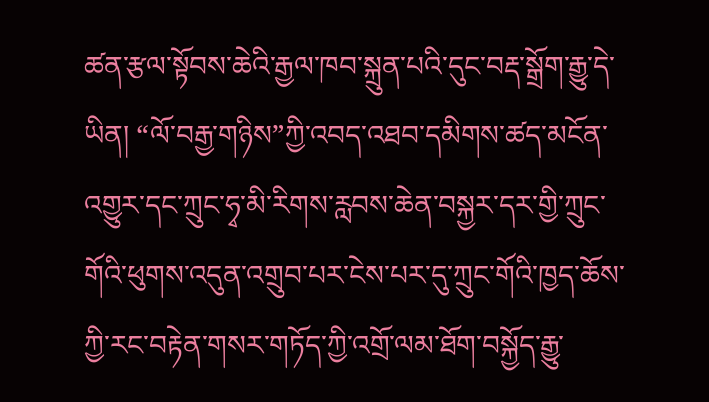ཚན་རྩལ་སྟོབས་ཆེའི་རྒྱལ་ཁབ་སྐྲུན་པའི་དུང་བརྡ་སྒྲོག་རྒྱུ་དེ་ཡིན། “ལོ་བརྒྱ་གཉིས”ཀྱི་འབད་འཐབ་དམིགས་ཚད་མངོན་འགྱུར་དང་ཀྲུང་ཧྭ་མི་རིགས་རླབས་ཆེན་བསྐྱར་དར་གྱི་ཀྲུང་གོའི་ཕུགས་འདུན་འགྲུབ་པར་ངེས་པར་དུ་ཀྲུང་གོའི་ཁྱད་ཆོས་ཀྱི་རང་བརྟེན་གསར་གཏོད་ཀྱི་འགྲོ་ལམ་ཐོག་བསྐྱོད་རྒྱུ་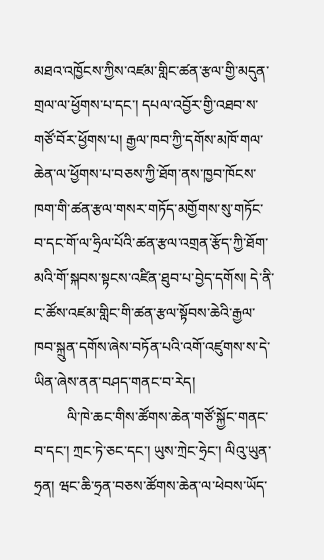མཐའ་འཁྱོངས་ཀྱིས་འཛམ་གླིང་ཚན་རྩལ་གྱི་མདུན་གྲལ་ལ་ཕྱོགས་པ་དང་། དཔལ་འབྱོར་གྱི་འཐབ་ས་གཙོ་བོར་ཕྱོགས་པ། རྒྱལ་ཁབ་ཀྱི་དགོས་མཁོ་གལ་ཆེན་ལ་ཕྱོགས་པ་བཅས་ཀྱི་ཐོག་ནས་ཁྱབ་ཁོངས་ཁག་གི་ཚན་རྩལ་གསར་གཏོད་མགྱོགས་སུ་གཏོང་བ་དང་གོ་ལ་ཧྲིལ་པོའི་ཚན་རྩལ་འགྲན་རྩོད་ཀྱི་ཐོག་མའི་གོ་སྐབས་སྟངས་འཛིན་ཐུབ་པ་བྱེད་དགོས། དེ་ནི་ང་ཚོས་འཛམ་གླིང་གི་ཚན་རྩལ་སྟོབས་ཆེའི་རྒྱལ་ཁབ་སྐྲུན་དགོས་ཞེས་བཏོན་པའི་འགོ་འཛུགས་ས་དེ་ཡིན་ཞེས་ནན་བཤད་གནང་བ་རེད།
         ལི་ཁེ་ཆང་གིས་ཚོགས་ཆེན་གཙོ་སྐྱོང་གནང་བ་དང་། ཀྲང་ཏེ་ཅང་དང་། ཡུས་ཀྲེང་ཧྲེང་། ལིའུ་ཡུན་ཧྲན། ཝང་ཆི་ཧྲན་བཅས་ཚོགས་ཆེན་ལ་ཕེབས་ཡོད་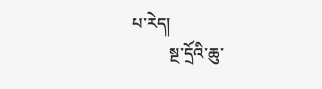པ་རེད།
         སྔ་དྲོའི་ཆུ་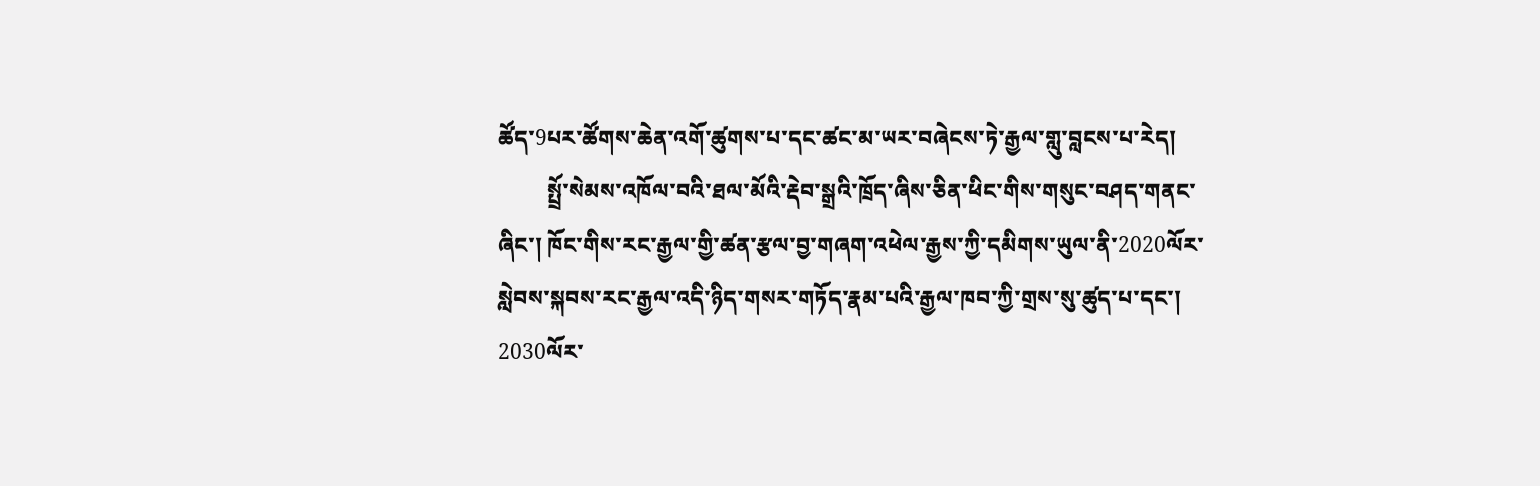ཚོད་9པར་ཚོགས་ཆེན་འགོ་ཚུགས་པ་དང་ཚང་མ་ཡར་བཞེངས་ཏེ་རྒྱལ་གླུ་བླངས་པ་རེད།
         སྤྲོ་སེམས་འཁོལ་བའི་ཐལ་མོའི་རྡེབ་སྒྲའི་ཁྲོད་ཞིས་ཅིན་ཕིང་གིས་གསུང་བཤད་གནང་ཞིང་། ཁོང་གིས་རང་རྒྱལ་གྱི་ཚན་རྩལ་བྱ་གཞག་འཕེལ་རྒྱས་ཀྱི་དམིགས་ཡུལ་ནི་2020ལོར་སླེབས་སྐབས་རང་རྒྱལ་འདི་ཉིད་གསར་གཏོད་རྣམ་པའི་རྒྱལ་ཁབ་ཀྱི་གྲས་སུ་ཚུད་པ་དང་། 2030ལོར་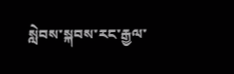སླེབས་སྐབས་རང་རྒྱལ་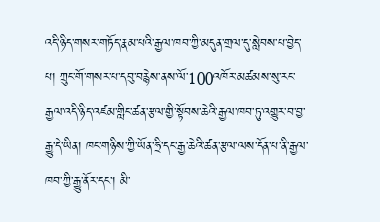འདི་ཉིད་གསར་གཏོད་རྣམ་པའི་རྒྱལ་ཁབ་ཀྱི་མདུན་གྲལ་དུ་སླེབས་པ་བྱེད་པ། ཀྲུང་གོ་གསར་པ་དབུ་བརྙེས་ནས་ལོ་100འཁོར་མཚམས་སུ་རང་རྒྱལ་འདི་ཉིད་འཛམ་གླིང་ཚན་རྩལ་གྱི་སྟོབས་ཆེའི་རྒྱལ་ཁབ་ཏུ་འགྱུར་བ་བྱ་རྒྱུ་དེ་ཡིན། ཁང་གཉིས་ཀྱི་ཡོན་ཧྲི་དང་རྒྱ་ཆེའི་ཚན་རྩལ་ལས་དོན་པ་ནི་རྒྱལ་ཁབ་ཀྱི་རྒྱུ་ནོར་དང་། མི་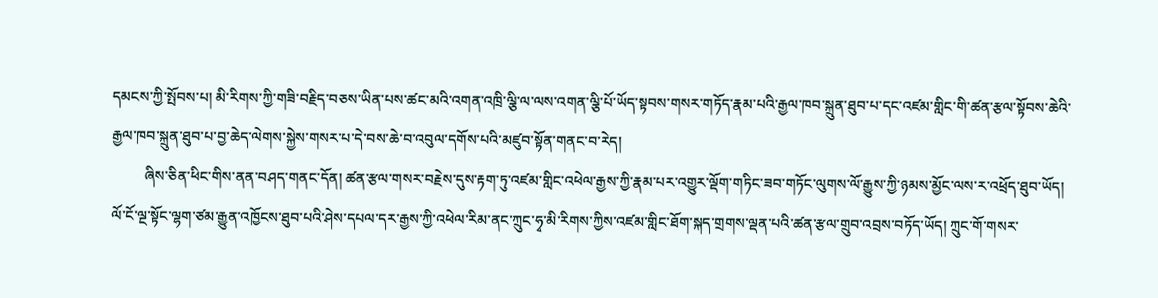དམངས་ཀྱི་སྤོབས་པ། མི་རིགས་ཀྱི་གཟི་བརྗིད་བཅས་ཡིན་པས་ཚང་མའི་འགན་འཁྲི་ལྕི་ལ་ལས་འགན་ལྕི་པོ་ཡོད་སྟབས་གསར་གཏོད་རྣམ་པའི་རྒྱལ་ཁབ་སྐྲུན་ཐུབ་པ་དང་འཛམ་གླིང་གི་ཚན་རྩལ་སྟོབས་ཆེའི་རྒྱལ་ཁབ་སྐྲུན་ཐུབ་པ་བྱ་ཆེད་ལེགས་སྐྱེས་གསར་པ་དེ་བས་ཆེ་བ་འབུལ་དགོས་པའི་མཛུབ་སྟོན་གནང་བ་རེད།
         ཞིས་ཅིན་ཕིང་གིས་ནན་བཤད་གནང་དོན། ཚན་རྩལ་གསར་བརྗེས་དུས་རྟག་ཏུ་འཛམ་གླིང་འཕེལ་རྒྱས་ཀྱི་རྣམ་པར་འགྱུར་ལྡོག་གཏིང་ཟབ་གཏོང་ལུགས་ལོ་རྒྱུས་ཀྱི་ཉམས་མྱོང་ལས་ར་འཕྲོད་ཐུབ་ཡོད། ལོ་ངོ་ལྔ་སྟོང་ལྷག་ཙམ་རྒྱུན་འཁྱོངས་ཐུབ་པའི་ཤེས་དཔལ་དར་རྒྱས་ཀྱི་འཕེལ་རིམ་ནང་ཀྲུང་ཧྭ་མི་རིགས་ཀྱིས་འཛམ་གླིང་ཐོག་སྐད་གྲགས་ལྡན་པའི་ཚན་རྩལ་གྲུབ་འབྲས་བཏོད་ཡོད། ཀྲུང་གོ་གསར་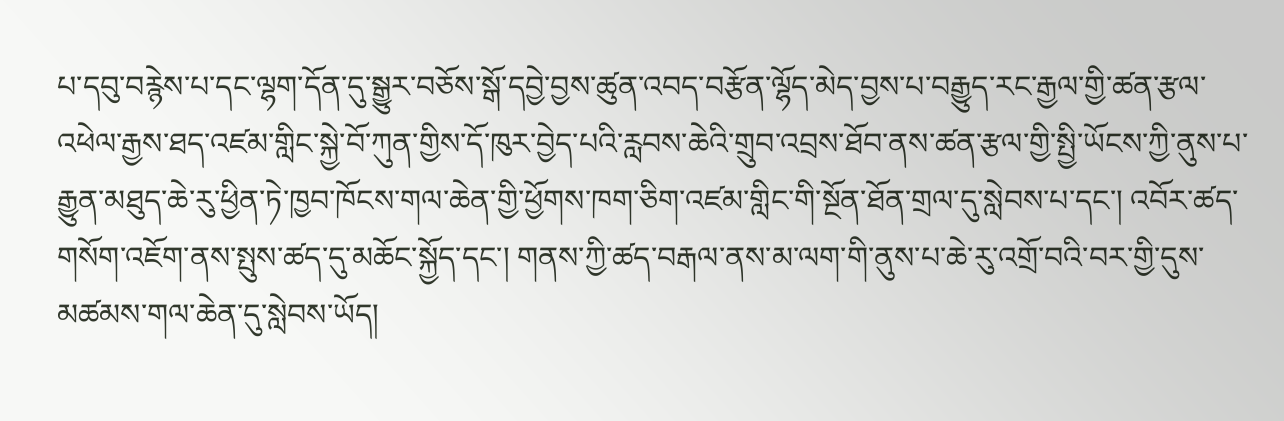པ་དབུ་བརྙེས་པ་དང་ལྷག་དོན་དུ་སྒྱུར་བཅོས་སྒོ་དབྱེ་བྱས་ཚུན་འབད་བརྩོན་ལྷོད་མེད་བྱས་པ་བརྒྱུད་རང་རྒྱལ་གྱི་ཚན་རྩལ་འཕེལ་རྒྱས་ཐད་འཛམ་གླིང་སྐྱེ་བོ་ཀུན་གྱིས་དོ་ཁུར་བྱེད་པའི་རླབས་ཆེའི་གྲུབ་འབྲས་ཐོབ་ནས་ཚན་རྩལ་གྱི་སྤྱི་ཡོངས་ཀྱི་ནུས་པ་རྒྱུན་མཐུད་ཆེ་རུ་ཕྱིན་ཏེ་ཁྱབ་ཁོངས་གལ་ཆེན་གྱི་ཕྱོགས་ཁག་ཅིག་འཛམ་གླིང་གི་སྔོན་ཐོན་གྲལ་དུ་སླེབས་པ་དང་། འབོར་ཚད་གསོག་འཇོག་ནས་སྤུས་ཚད་དུ་མཆོང་སྐྱོད་དང་། གནས་ཀྱི་ཚད་བརྒལ་ནས་མ་ལག་གི་ནུས་པ་ཆེ་རུ་འགྲོ་བའི་བར་གྱི་དུས་མཚམས་གལ་ཆེན་དུ་སླེབས་ཡོད།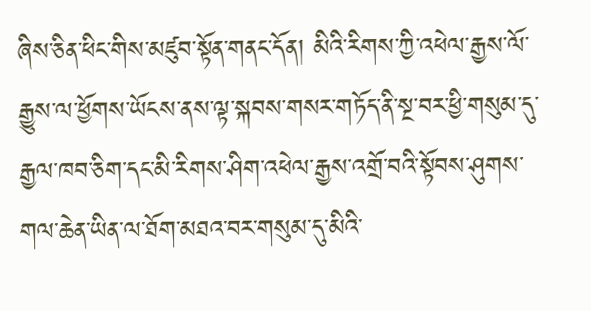ཞིས་ཅིན་ཕིང་གིས་མཛུབ་སྟོན་གནང་དོན། མིའི་རིགས་ཀྱི་འཕེལ་རྒྱས་ལོ་རྒྱུས་ལ་ཕྱོགས་ཡོངས་ནས་ལྟ་སྐབས་གསར་གཏོད་ནི་སྔ་བར་ཕྱི་གསུམ་དུ་རྒྱལ་ཁབ་ཅིག་དང་མི་རིགས་ཤིག་འཕེལ་རྒྱས་འགྲོ་བའི་སྟོབས་ཤུགས་གལ་ཆེན་ཡིན་ལ་ཐོག་མཐའ་བར་གསུམ་དུ་མིའི་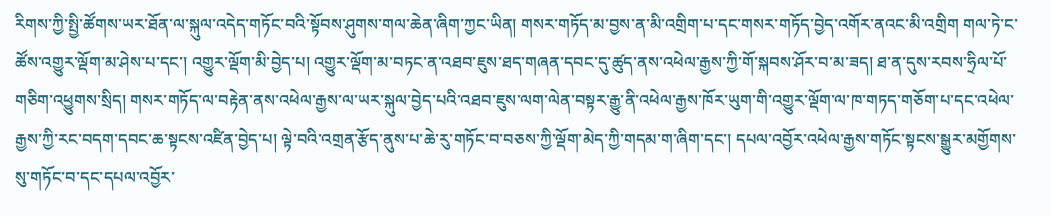རིགས་ཀྱི་སྤྱི་ཚོགས་ཡར་ཐོན་ལ་སྐུལ་འདེད་གཏོང་བའི་སྟོབས་ཤུགས་གལ་ཆེན་ཞིག་ཀྱང་ཡིན། གསར་གཏོད་མ་བྱས་ན་མི་འགྲིག་པ་དང་གསར་གཏོད་བྱེད་འགོར་ནའང་མི་འགྲིག གལ་ཏེ་ང་ཚོས་འགྱུར་ལྡོག་མ་ཤེས་པ་དང་། འགྱུར་ལྡོག་མི་བྱེད་པ། འགྱུར་ལྡོག་མ་བཏང་ན་འཐབ་ཇུས་ཐད་གཞན་དབང་དུ་ཚུད་ནས་འཕེལ་རྒྱས་ཀྱི་གོ་སྐབས་ཤོར་བ་མ་ཟད། ཐ་ན་དུས་རབས་ཧྲིལ་པོ་གཅིག་འཕྱུགས་སྲིད། གསར་གཏོད་ལ་བརྟེན་ནས་འཕེལ་རྒྱས་ལ་ཡར་སྐུལ་བྱེད་པའི་འཐབ་ཇུས་ལག་ལེན་བསྟར་རྒྱུ་ནི་འཕེལ་རྒྱས་ཁོར་ཡུག་གི་འགྱུར་ལྡོག་ལ་ཁ་གཏད་གཅོག་པ་དང་འཕེལ་རྒྱས་ཀྱི་རང་བདག་དབང་ཆ་སྟངས་འཛིན་བྱེད་པ། ལྟེ་བའི་འགྲན་རྩོད་ནུས་པ་ཆེ་རུ་གཏོང་བ་བཅས་ཀྱི་ལྡོག་མེད་ཀྱི་གདམ་ག་ཞིག་དང་། དཔལ་འབྱོར་འཕེལ་རྒྱས་གཏོང་སྟངས་སྒྱུར་མགྱོགས་སུ་གཏོང་བ་དང་དཔལ་འབྱོར་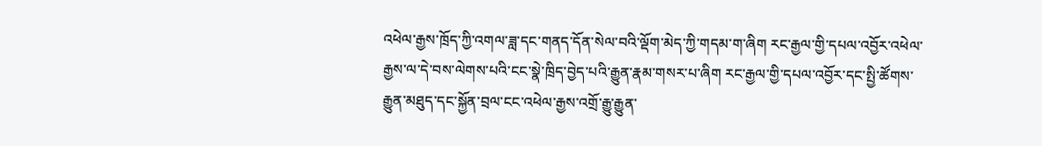འཕེལ་རྒྱས་ཁྲོད་ཀྱི་འགལ་ཟླ་དང་གནད་དོན་སེལ་བའི་ལྡོག་མེད་ཀྱི་གདམ་ག་ཞིག རང་རྒྱལ་གྱི་དཔལ་འབྱོར་འཕེལ་རྒྱས་ལ་དེ་བས་ལེགས་པའི་ངང་སྣེ་ཁྲིད་བྱེད་པའི་རྒྱུན་རྣམ་གསར་པ་ཞིག རང་རྒྱལ་གྱི་དཔལ་འབྱོར་དང་སྤྱི་ཚོགས་རྒྱུན་མཐུད་དང་སྐྱོན་བྲལ་ངང་འཕེལ་རྒྱས་འགྲོ་རྒྱུ་རྒྱུན་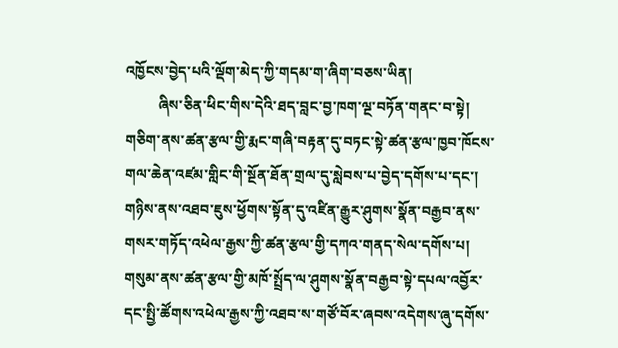འཁྱོངས་བྱེད་པའི་ལྡོག་མེད་ཀྱི་གདམ་ག་ཞིག་བཅས་ཡིན།
         ཞིས་ཅིན་ཕིང་གིས་དེའི་ཐད་བླང་བྱ་ཁག་ལྔ་བཏོན་གནང་བ་སྟེ། གཅིག་ནས་ཚན་རྩལ་གྱི་རྨང་གཞི་བརྟན་དུ་བཏང་སྟེ་ཚན་རྩལ་ཁྱབ་ཁོངས་གལ་ཆེན་འཛམ་གླིང་གི་སྔོན་ཐོན་གྲལ་དུ་སླེབས་པ་བྱེད་དགོས་པ་དང་། གཉིས་ནས་འཐབ་ཇུས་ཕྱོགས་སྟོན་དུ་འཛིན་རྒྱུར་ཤུགས་སྣོན་བརྒྱབ་ནས་གསར་གཏོད་འཕེལ་རྒྱས་ཀྱི་ཚན་རྩལ་གྱི་དཀའ་གནད་སེལ་དགོས་པ། གསུམ་ནས་ཚན་རྩལ་གྱི་མཁོ་སྤྲོད་ལ་ཤུགས་སྣོན་བརྒྱབ་སྟེ་དཔལ་འབྱོར་དང་སྤྱི་ཚོགས་འཕེལ་རྒྱས་ཀྱི་འཐབ་ས་གཙོ་བོར་ཞབས་འདེགས་ཞུ་དགོས་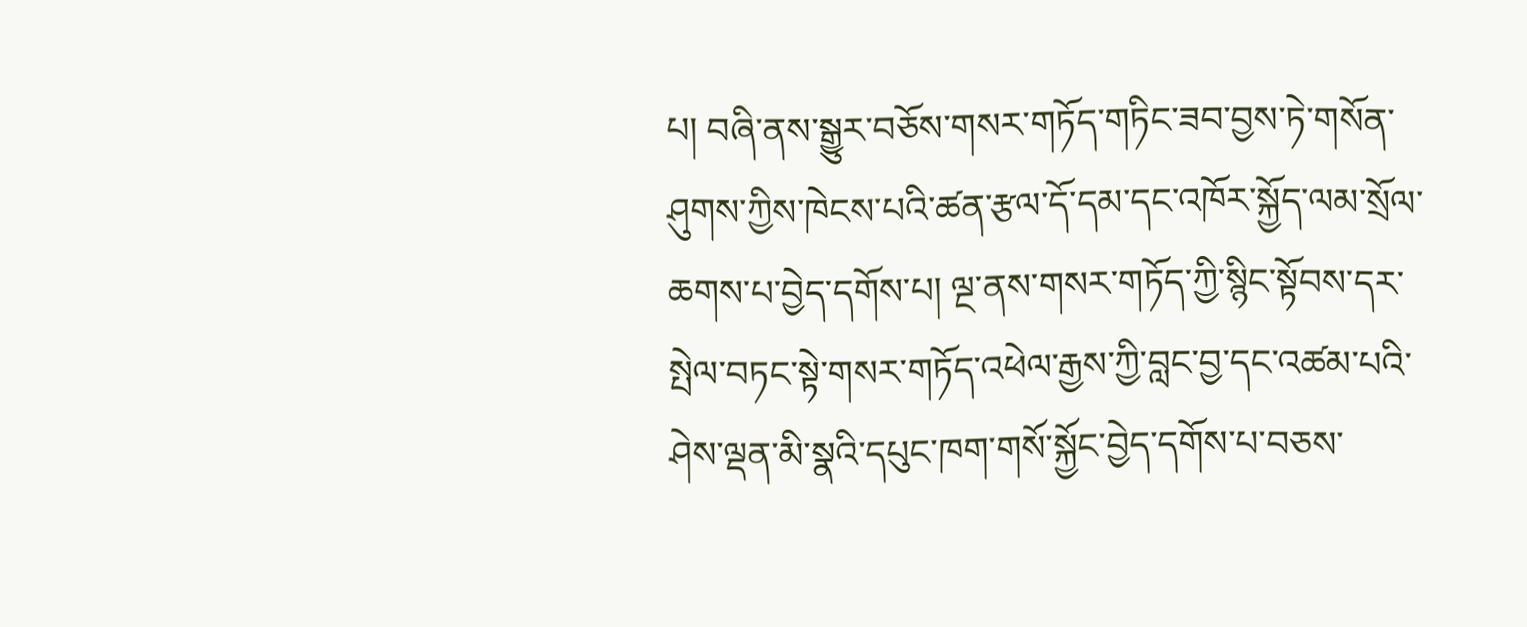པ། བཞི་ནས་སྒྱུར་བཅོས་གསར་གཏོད་གཏིང་ཟབ་བྱས་ཏེ་གསོན་ཤུགས་ཀྱིས་ཁེངས་པའི་ཚན་རྩལ་དོ་དམ་དང་འཁོར་སྐྱོད་ལམ་སྲོལ་ཆགས་པ་བྱེད་དགོས་པ། ལྔ་ནས་གསར་གཏོད་ཀྱི་སྙིང་སྟོབས་དར་སྤེལ་བཏང་སྟེ་གསར་གཏོད་འཕེལ་རྒྱས་ཀྱི་བླང་བྱ་དང་འཚམ་པའི་ཤེས་ལྡན་མི་སྣའི་དཔུང་ཁག་གསོ་སྐྱོང་བྱེད་དགོས་པ་བཅས་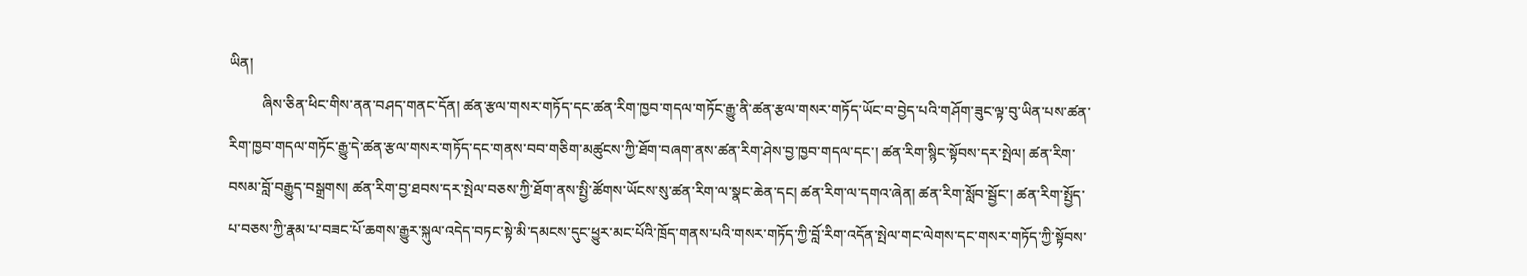ཡིན།
         ཞིས་ཅིན་ཕིང་གིས་ནན་བཤད་གནང་དོན། ཚན་རྩལ་གསར་གཏོད་དང་ཚན་རིག་ཁྱབ་གདལ་གཏོང་རྒྱུ་ནི་ཚན་རྩལ་གསར་གཏོད་ཡོང་བ་བྱེད་པའི་གཤོག་ཟུང་ལྟ་བུ་ཡིན་པས་ཚན་རིག་ཁྱབ་གདལ་གཏོང་རྒྱུ་དེ་ཚན་རྩལ་གསར་གཏོད་དང་གནས་བབ་གཅིག་མཚུངས་ཀྱི་ཐོག་བཞག་ནས་ཚན་རིག་ཤེས་བྱ་ཁྱབ་གདལ་དང་། ཚན་རིག་སྙིང་སྟོབས་དར་སྤེལ། ཚན་རིག་བསམ་བློ་བརྒྱུད་བསྒྲགས། ཚན་རིག་བྱ་ཐབས་དར་སྤེལ་བཅས་ཀྱི་ཐོག་ནས་སྤྱི་ཚོགས་ཡོངས་སུ་ཚན་རིག་ལ་སྣང་ཆེན་དང། ཚན་རིག་ལ་དགའ་ཞེན། ཚན་རིག་སློབ་སྦྱོང་། ཚན་རིག་སྤྱོད་པ་བཅས་ཀྱི་རྣམ་པ་བཟང་པོ་ཆགས་རྒྱུར་སྐུལ་འདེད་བཏང་སྟེ་མི་དམངས་དུང་ཕྱུར་མང་པོའི་ཁྲོད་གནས་པའི་གསར་གཏོད་ཀྱི་བློ་རིག་འདོན་སྤེལ་གང་ལེགས་དང་གསར་གཏོད་ཀྱི་སྟོབས་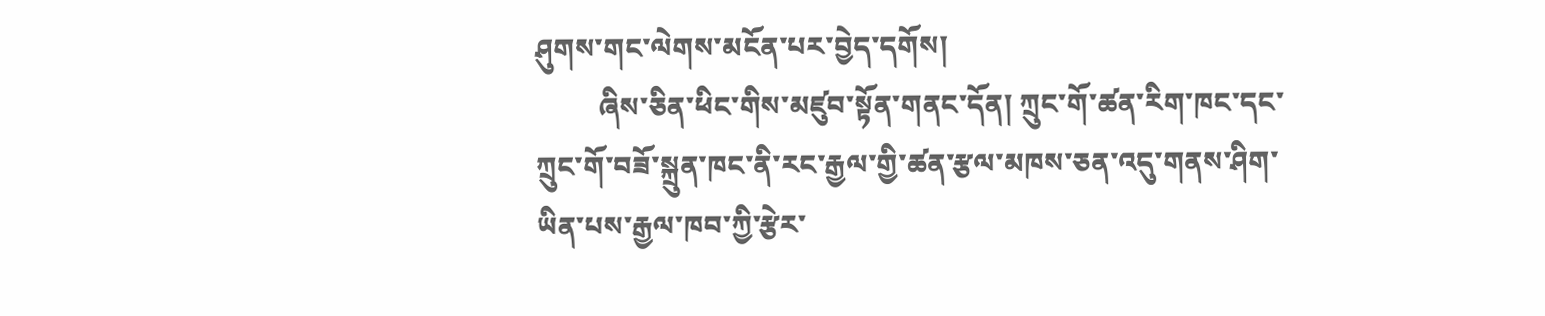ཤུགས་གང་ལེགས་མངོན་པར་བྱེད་དགོས།
         ཞིས་ཅིན་ཕིང་གིས་མཛུབ་སྟོན་གནང་དོན། ཀྲུང་གོ་ཚན་རིག་ཁང་དང་ཀྲུང་གོ་བཟོ་སྐྲུན་ཁང་ནི་རང་རྒྱལ་གྱི་ཚན་རྩལ་མཁས་ཅན་འདུ་གནས་ཤིག་ཡིན་པས་རྒྱལ་ཁབ་ཀྱི་རྩེར་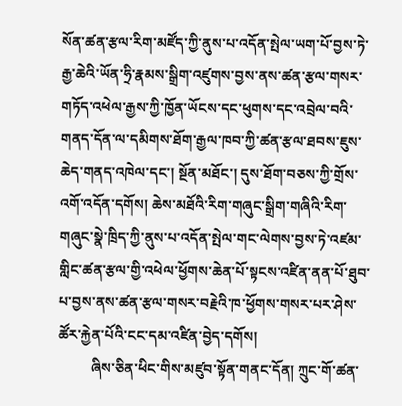སོན་ཚན་རྩལ་རིག་མཛོད་ཀྱི་ནུས་པ་འདོན་སྤེལ་ཡག་པོ་བྱས་ཏེ་རྒྱ་ཆེའི་ཡོན་ཧྲི་རྣམས་སྒྲིག་འཛུགས་བྱས་ནས་ཚན་རྩལ་གསར་གཏོད་འཕེལ་རྒྱས་ཀྱི་ཁྱོན་ཡོངས་དང་ཕུགས་དང་འབྲེལ་བའི་གནད་དོན་ལ་དམིགས་ཐོག་རྒྱལ་ཁབ་ཀྱི་ཚན་རྩལ་ཐབས་ཇུས་ཆེད་གནད་འཁེལ་དང་། སྔོན་མཐོང་། དུས་ཐོག་བཅས་ཀྱི་གྲོས་འགོ་འདོན་དགོས། ཆེས་མཐོའི་རིག་གཞུང་སྒྲིག་གཞིའི་རིག་གཞུང་སྣེ་ཁྲིད་ཀྱི་ནུས་པ་འདོན་སྤེལ་གང་ལེགས་བྱས་ཏེ་འཛམ་གླིང་ཚན་རྩལ་གྱི་འཕེལ་ཕྱོགས་ཆེན་པོ་སྟངས་འཛིན་ནན་པོ་ཐུབ་པ་བྱས་ནས་ཚན་རྩལ་གསར་བརྗེའི་ཁ་ཕྱོགས་གསར་པར་ཤེས་ཚོར་རྐྱེན་པོའི་ངང་དམ་འཛིན་བྱེད་དགོས།
         ཞིས་ཅིན་ཕིང་གིས་མཛུབ་སྟོན་གནང་དོན། ཀྲུང་གོ་ཚན་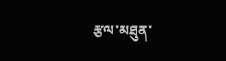རྩལ་མཐུན་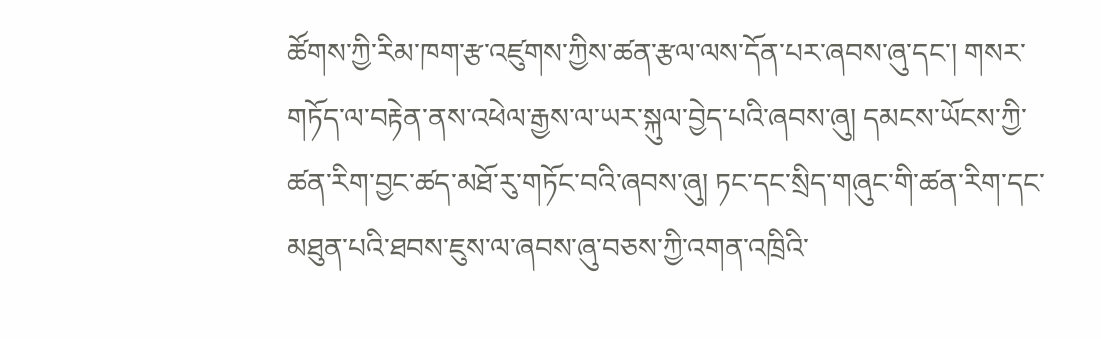ཚོགས་ཀྱི་རིམ་ཁག་རྩ་འཛུགས་ཀྱིས་ཚན་རྩལ་ལས་དོན་པར་ཞབས་ཞུ་དང་། གསར་གཏོད་ལ་བརྟེན་ནས་འཕེལ་རྒྱས་ལ་ཡར་སྐུལ་བྱེད་པའི་ཞབས་ཞུ། དམངས་ཡོངས་ཀྱི་ཚན་རིག་བྱང་ཚད་མཐོ་རུ་གཏོང་བའི་ཞབས་ཞུ། ཏང་དང་སྲིད་གཞུང་གི་ཚན་རིག་དང་མཐུན་པའི་ཐབས་ཇུས་ལ་ཞབས་ཞུ་བཅས་ཀྱི་འགན་འཁྲིའི་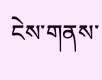ངེས་གནས་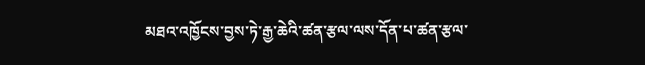མཐའ་འཁྱོངས་བྱས་ཏེ་རྒྱ་ཆེའི་ཚན་རྩལ་ལས་དོན་པ་ཚན་རྩལ་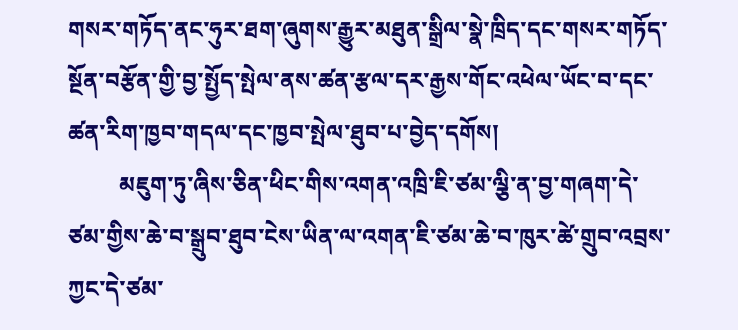གསར་གཏོད་ནང་ཧུར་ཐག་ཞུགས་རྒྱུར་མཐུན་སྒྲིལ་སྣེ་ཁྲིད་དང་གསར་གཏོད་སྔོན་བརྩོན་གྱི་བྱ་སྤྱོད་སྤེལ་ནས་ཚན་རྩལ་དར་རྒྱས་གོང་འཕེལ་ཡོང་བ་དང་ཚན་རིག་ཁྱབ་གདལ་དང་ཁྱབ་སྤེལ་ཐུབ་པ་བྱེད་དགོས།
         མཇུག་ཏུ་ཞིས་ཅིན་ཕིང་གིས་འགན་འཁྲི་ཇི་ཙམ་ལྕི་ན་བྱ་གཞག་དེ་ཙམ་གྱིས་ཆེ་བ་སྒྲུབ་ཐུབ་ངེས་ཡིན་ལ་འགན་ཇི་ཙམ་ཆེ་བ་ཁུར་ཚེ་གྲུབ་འབྲས་ཀྱང་དེ་ཙམ་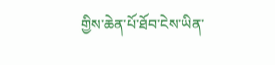གྱིས་ཆེན་པོ་ཐོབ་ངེས་ཡིན་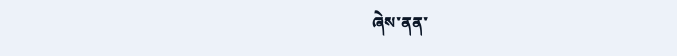ཞེས་ནན་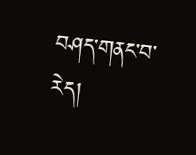བཤད་གནང་བ་རེད།